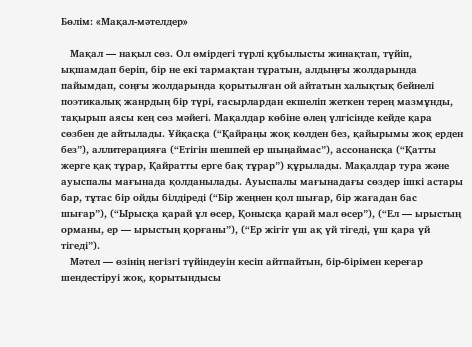Бөлім: «Мақал-мәтелдер»

   Мақал — нақыл сөз. Ол өмірдегі түрлі құбылысты жинақтап, түйіп, ықшамдап беріп, бір не екі тармақтан тұратын, алдыңғы жолдарында пайымдап, соңғы жолдарында қорытылған ой айтатын халықтық бейнелі поэтикалық жанрдың бір түрі, ғасырлардан екшеліп жеткен терең мазмұнды, тақырып аясы кең сөз мәйегі. Мақалдар көбіне өлең үлгісінде кейде қара сөзбен де айтылады. Ұйқасқа (“Қайраңы жоқ көлден без, қайырымы жоқ ерден без”), аллитерацияға (“Етігін шешпей ер шыңаймас”), ассонансқа (“Қатты жерге қақ тұрар, Қайратты ерге бақ тұрар”) құрылады. Мақалдар тура және ауыспалы мағынада қолданылады. Ауыспалы мағынадағы сөздер ішкі астары бар, тұтас бір ойды білдіреді (“Бір жеңнен қол шығар, бір жағадан бас шығар”), (“Ырысқа қарай ұл өсер, Қонысқа қарай мал өсер”), (“Ел — ырыстың орманы, ер — ырыстың қорғаны”), (“Ер жігіт үш ақ үй тігеді, үш қара үй тігеді”).
   Мәтел — өзінің негізгі түйіндеуін кесіп айтпайтын, бір-бірімен кереғар шендестіруі жоқ, қорытындысы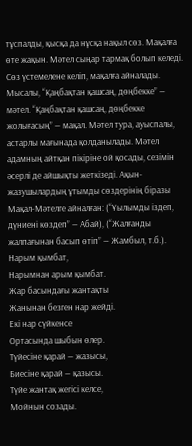тұспалды, қысқа да нұсқа нақыл сөз. Мақалға өте жақын. Мәтел сыңар тармақ болып келеді. Сөз үстемелене келіп, мақалға айналады. Мысалы, “Қаңбақтан қашсаң, дөңбекке” — мәтел. “Қаңбақтан қашсаң, дөңбекке жолығасың” — мақал. Мәтел тура, ауыспалы, астарлы мағынада қолданылады. Мәтел адамның айтқан пікіріне ой қосады, сезімін әсерлі де айшықты жеткізеді. Ақын-жазушылардың ұтымды сөздерінің біразы Мақал-Мәтелге айналған: (“Ұылымды іздеп, дүниені көздеп” — Абай), (“Жалғанды жалпағынан басып өтіп” — Жамбыл, т.б.).
Нарым қымбат,
Нарымнан арым қымбат.
Жар басындағы жантақты
Жанынан безген нар жейді.
Екі нар сүйкенсе
Ортасында шыбын өлер.
Түйесіне қарай — жазысы,
Биесіне қарай — қазысы.
Түйе жантақ жегісі келсе,
Мойнын созады.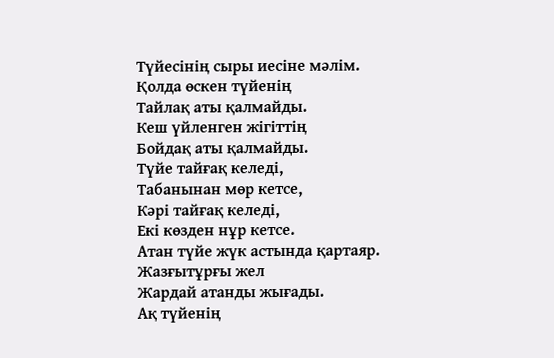Түйесінің сыры иесіне мәлім.
Қолда өскен түйенің
Тайлақ аты қалмайды.
Кеш үйленген жігіттің
Бойдақ аты қалмайды.
Түйе тайғақ келеді,
Табанынан мөр кетсе,
Кәрі тайғақ келеді,
Екі көзден нұр кетсе.
Атан түйе жүк астында қартаяр.
Жазғытұрғы жел
Жардай атанды жығады.
Ақ түйенің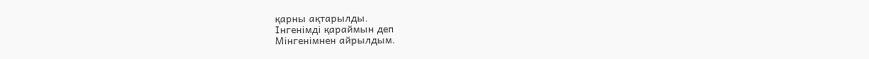қарны ақтарылды.
Інгенімді қараймын деп
Мінгенімнен айрылдым.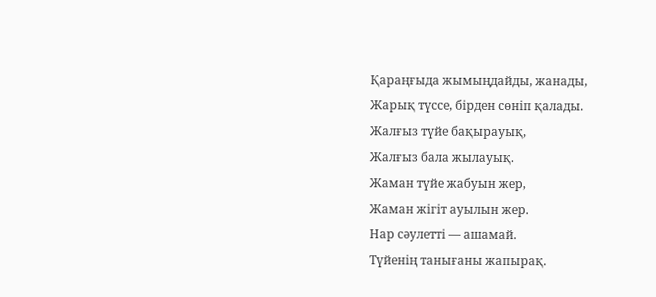Қараңғыда жымыңдайды, жанады,
Жарық түссе, бірден сөніп қалады.
Жалғыз түйе бақырауық,
Жалғыз бала жылауық.
Жаман түйе жабуын жер,
Жаман жігіт ауылын жер.
Нар сәулетті — ашамай.
Түйенің танығаны жапырақ.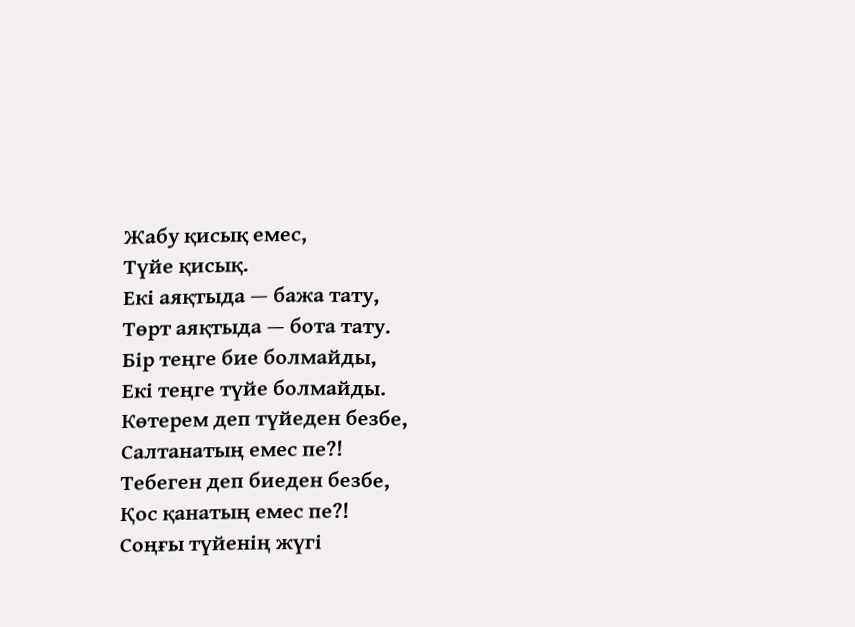Жабу қисық емес,
Түйе қисық.
Екі аяқтыда — бажа тату,
Төрт аяқтыда — бота тату.
Бір теңге бие болмайды,
Екі теңге түйе болмайды.
Көтерем деп түйеден безбе,
Салтанатың емес пе?!
Тебеген деп биеден безбе,
Қос қанатың емес пе?!
Соңғы түйенің жүгі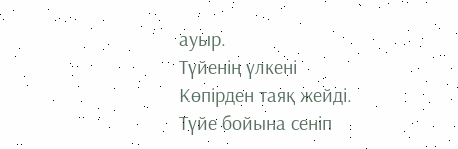ауыр.
Түйенің үлкені
Көпірден таяқ жейді.
Түйе бойына сеніп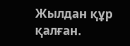Жылдан құр қалған.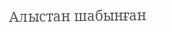Алыстан шабынған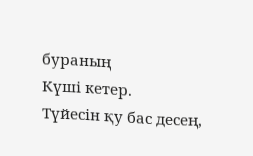бураның
Күші кетер.
Түйесін қу бас десең,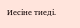Иесіне тиеді.